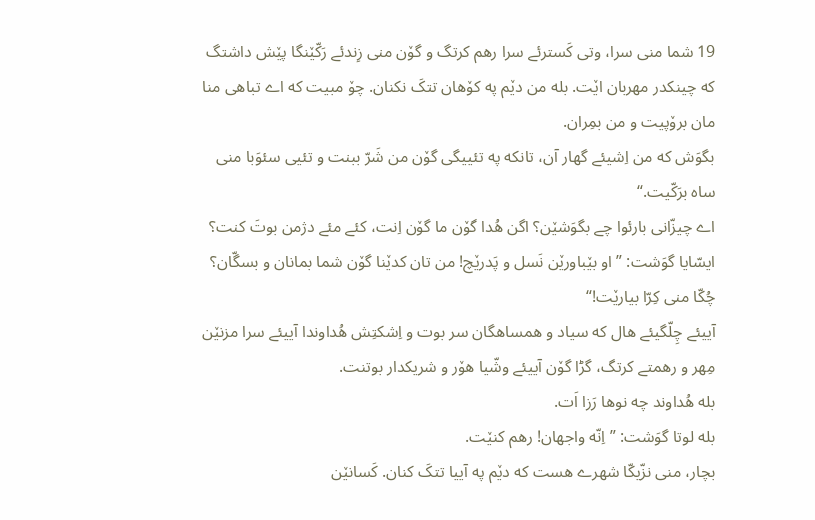19 شما منی سرا، وتی کَسترئے سرا رهم کرتگ و گۆن منی زِندئے رَکّێنگا پێش داشتگ که چینکدر مهربان اێت. بله من دێم په کۆهان تتکَ نکنان. چۆ مبیت که اے تباهی منا مان برۆپیت و من بمِران.
بگوَش که من اِشیئے گهار آن، تانکه په تئییگی گۆن من شَرّ ببنت و تئیی سئوَبا منی ساه برَکّیت.“
اے چیزّانی بارئوا چے بگوَشێن؟ اگن هُدا گۆن ما گۆن اِنت، کئے مئے دژمن بوتَ کنت؟
ایسّایا گوَشت: ”او بێباورێن نَسل و پَدرێچ! من تان کدێنا گۆن شما بمانان و بسگّان؟ چُکّا منی کِرّا بیارێت!“
آییئے چِلّگیئے هال که سیاد و همساهگان سر بوت و اِشکتِش هُداوندا آییئے سرا مزنێن مِهر و رهمتے کرتگ، گڑا گۆن آییئے وشّیا هۆر و شریکدار بوتنت.
بله هُداوند چه نوها رَزا اَت.
بله لوتا گوَشت: ”اِنّه واجهان! رهم کنێت.
بچار، منی نزّیکّا شهرے هست که دێم په آییا تتکَ کنان. کَسانێن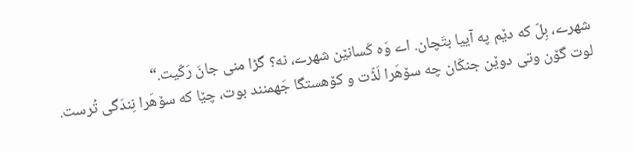شهرے، بِلّ که دێم په آییا بتَچان. اے وَه کَسانێن شهرے، نه؟ گڑا منی جانَ رَکّیت.“
لوت گۆن وتی دوێن جنکّان چه سۆهَرا لَڈّت و کۆهستگا جَهمنند بوت، چێا که سۆهَرا نِندَگی تُرست.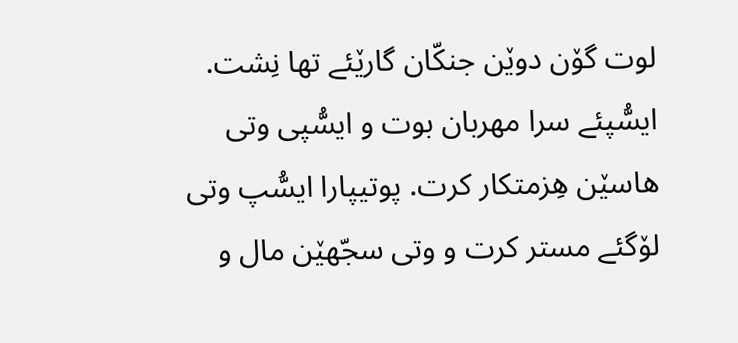لوت گۆن دوێن جنکّان گارێئے تها نِشت.
ایسُّپئے سرا مهربان بوت و ایسُّپی وتی هاسێن هِزمتکار کرت. پوتیپارا ایسُّپ وتی لۆگئے مستر کرت و وتی سجّهێن مال و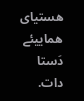هستیای هماییئے دَستا دات.